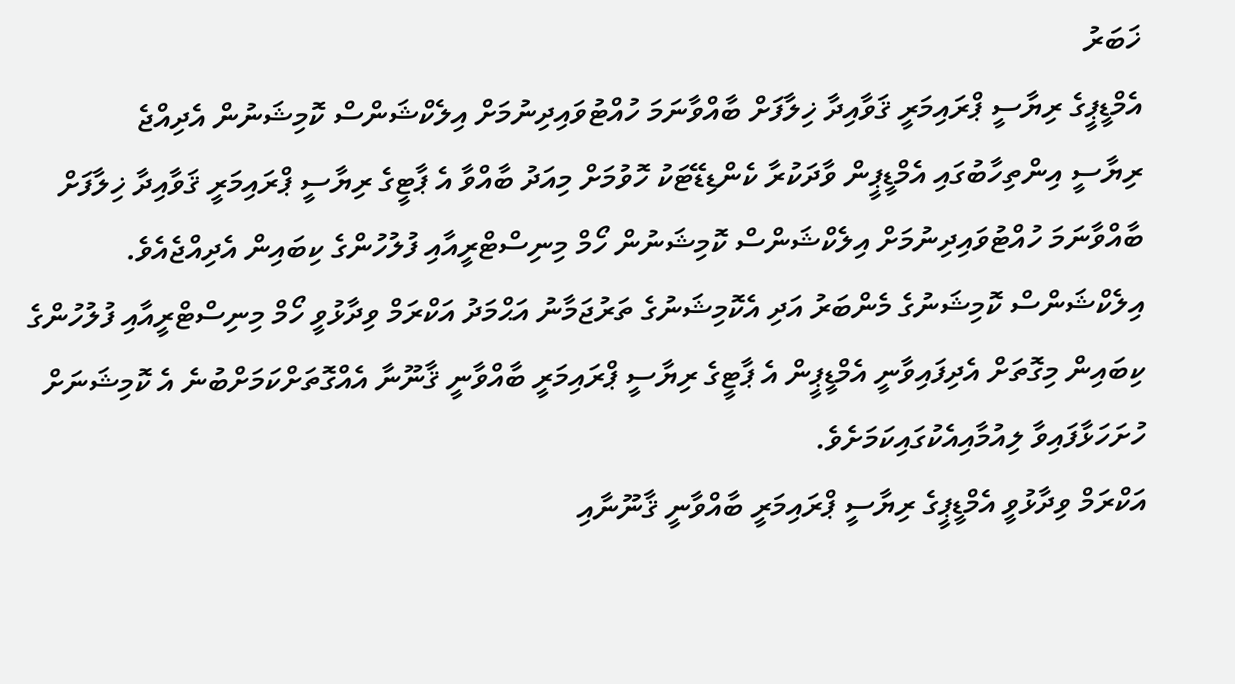ޚަބަރު
އެމްޑީޕީގެ ރިޔާސީ ޕްރައިމަރީ ޤަވާއިދާ ޚިލާފަށް ބާއްވާނަމަ ހުއްޓުވައިދިނުމަށް އިލެކްޝަންސް ކޮމިޝަނުން އެދިއްޖެ
ރިޔާސީ އިންތިހާބުގައި އެމްޑީޕީން ވާދަކުރާ ކެންޑިޑޭޓަކު ހޮވުމަށް މިއަދު ބާއްވާ އެ ޕާޓީގެ ރިޔާސީ ޕްރައިމަރީ ޤަވާއިދާ ޚިލާފަށް ބާއްވާނަމަ ހުއްޓުވައިދިނުމަށް އިލެކްޝަންސް ކޮމިޝަނުން ހޯމް މިނިސްޓްރީއާއި ފުލުހުންގެ ކިބައިން އެދިއްޖެއެވެ.
އިލެކްޝަންސް ކޮމިޝަނުގެ މެންބަރު އަދި އެކޮމިޝަނުގެ ތަރުޖަމާނު އަޙްމަދު އަކްރަމް ވިދާޅުވީ ހޯމް މިނިސްޓްރީއާއި ފުލުހުންގެ ކިބައިން މިގޮތަށް އެދިފައިވާނީ އެމްޑީޕީން އެ ޕާޓީގެ ރިޔާސީ ޕްރައިމަރީ ބާއްވާނީ ޤާނޫނާ އެއްގޮތަށްކަމަށްބުނެ އެ ކޮމިޝަނަށް ހުށަހަޅާފައިވާ ލިއުމާއިއެކުގައިކަމަށެވެ.
އަކްރަމް ވިދާޅުވީ އެމްޑީޕީގެ ރިޔާސީ ޕްރައިމަރީ ބާއްވާނީ ޤާނޫނާއި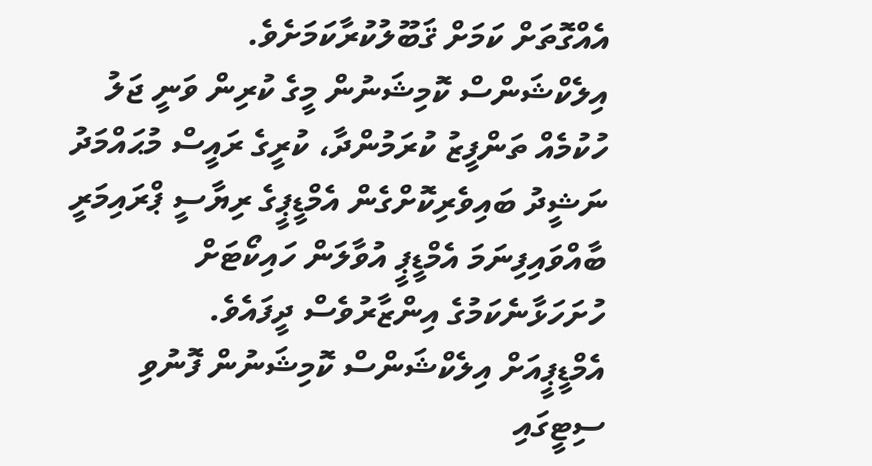އެއްގޮތަށް ކަމަށް ޤަބޫލުކުރާކަމަށެވެ.
އިލެކްޝަންސް ކޮމިޝަނުން މީގެ ކުރިން ވަނީ ޖަލު ހުކުމެއް ތަންފީޒު ކުރަމުންދާ، ކުރީގެ ރައީސް މުޙައްމަދު ނަޝީދު ބައިވެރިކޮށްގެން އެމްޑީޕީގެ ރިޔާސީ ޕްރައިމަރީ ބާއްވައިފިނަމަ އެމްޑީޕީ އުވާލަން ހައިކޯޓަށް ހުށަހަޅާނެކަމުގެ އިންޒާރުވެސް ދީފައެވެ.
އެމްޑީޕީއަށް އިލެކްޝަންސް ކޮމިޝަނުން ފޮނުވި ސިޓީގައި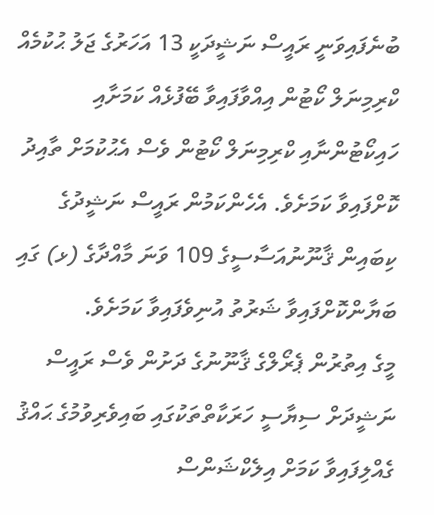ބުނެފައިވަނީ ރައީސް ނަޝީދަކީ 13 އަހަރުގެ ޖަލު ޙުކުމެއް ކްރިމިނަލް ކޯޓުން އިއްވާފައިވާ ބޭފުޅެއް ކަމަށާއި ހައިކޯޓުންނާއި ކްރިމިނަލް ކޯޓުން ވެސް އެޙުކުމަށް ތާއިދު ކޮށްފައިވާ ކަމަށެވެ. އެހެންކަމުން ރައީސް ނަޝީދުގެ ކިބައިން ޤާނޫނުއަސާސީގެ 109 ވަނަ މާއްދާގެ (ޅ) ގައި ބަޔާންކޮށްފައިވާ ޝަރުތު އުނިވެފައިވާ ކަމަށެވެ.
މީގެ އިތުރުން ޕެރޯލްގެ ޤާނޫނުގެ ދަށުން ވެސް ރައީސް ނަޝީދަށް ސިޔާސީ ހަރަކާތްތަކުގައި ބައިވެރިވުމުގެ ޙައްޤު ގެއްލިފައިވާ ކަމަށް އިލެކްޝަންސް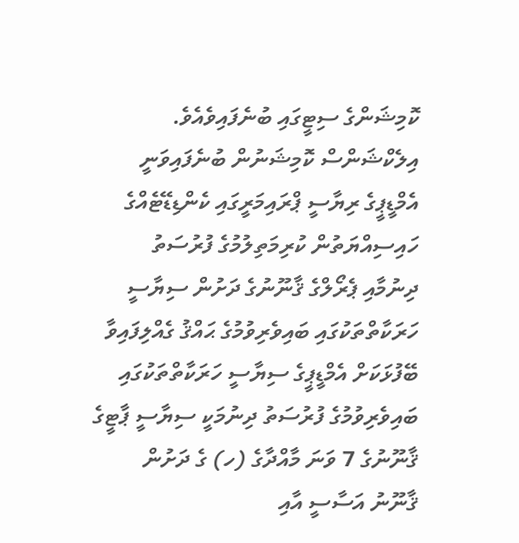ކޮމިޝަންގެ ސިޓީގައި ބުނެފައިވެއެވެ.
އިލެކްޝަންސް ކޮމިޝަނުން ބުނެފައިވަނީ އެމްޑީޕީގެ ރިޔާސީ ޕްރައިމަރީގައި ކެންޑިޑޭޓެއްގެ ހައިސިއްޔަތުން ކުރިމަތިލުމުގެ ފުރުސަތު ދިނުމާއި ޕެރޯލްގެ ޤާނޫނުގެ ދަށުން ސިޔާސީ ހަރަކާތްތަކުގައި ބައިވެރިވުމުގެ ޙައްޤު ގެއްލިފައިވާ ބޭފުޅަކަށް އެމްޑީޕީގެ ސިޔާސީ ހަރަކާތްތަކުގައި ބައިވެރިވުމުގެ ފުރުސަތު ދިނުމަކީ ސިޔާސީ ޕާޓީގެ ޤާނޫނުގެ 7 ވަނަ މާއްދާގެ (ހ) ގެ ދަށުން ޤާނޫނު އަސާސީ އާއި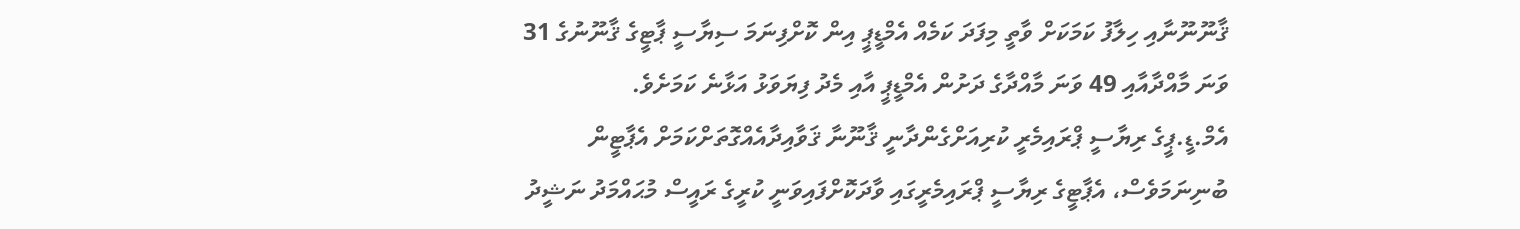ޤާނޫނޫނާއި ހިލާފު ކަމަކަށް ވާތީ މިފަދަ ކަމެއް އެމްޑީޕީ އިން ކޮށްފިނަމަ ސިޔާސީ ޕާޓީގެ ޤާނޫނުގެ 31 ވަނަ މާއްދާއާއި 49 ވަނަ މާއްދާގެ ދަށުން އެމްޑީޕީ އާއި މެދު ފިޔަވަޅު އަޅާނެ ކަމަށެވެ.
އެމް.ޑީ.ޕީގެ ރިޔާސީ ޕްރައިމެރީ ކުރިއަށްގެންދާނީ ޤާނޫނާ ޤަވާއިދާއެއްގޮތަށްކަމަށް އެޕާޓީން ބުނިނަމަވެސް، އެޕާޓީގެ ރިޔާސީ ޕްރައިމެރީގައި ވާދަކޮށްފައިވަނީ ކުރީގެ ރައީސް މުޙައްމަދު ނަޝީދު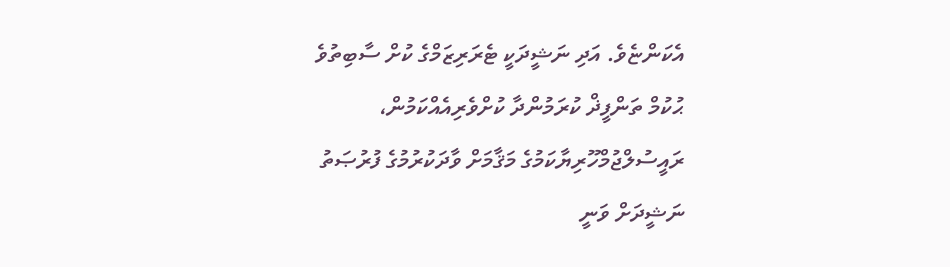އެކަންޏެވެ. އަދި ނަޝީދަކީ ޓެރަރިޒަމްގެ ކުށް ސާބިތުވެ ޙުކުމް ތަންފީޛް ކުރަމުންދާ ކުށްވެރިއެއްކަމުން، ރައީސުލްޖުމްހޫރިޔާކަމުގެ މަޤާމަށް ވާދަކުރުމުގެ ފުރުޞަތު ނަޝީދަށް ވަނީ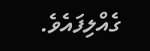ގެއްލިފައެވެ.